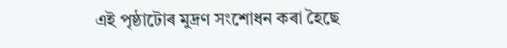এই পৃষ্ঠাটোৰ মুদ্ৰণ সংশোধন কৰা হৈছে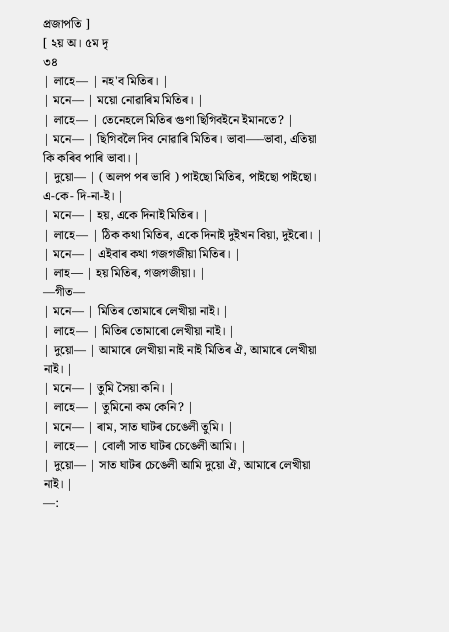প্ৰজাপতি ]
[ ২য় অ। ৫ম দৃ
৩৪
| লাহে— | নহ'ব মিতিৰ। |
| মনে— | ময়ো নোৱাৰিম মিতিৰ। |
| লাহে— | তেনেহলে মিতিৰ গুণা ছিগিবইনে ইমানতে? |
| মনে— | ছিগিবলৈ দিব নোৱাৰি মিতিৰ। ভাবা—–ভাবা, এতিয়া কি কৰিব পাৰি ভাবা। |
| দুয়ো— | ( অলপ পৰ ভাবি ) পাইছো মিতিৰ, পাইছো পাইছো। এ-কে- দি-না-ই। |
| মনে— | হয়, একে দিনাই মিতিৰ। |
| লাহে— | ঠিক কথা মিতিৰ, একে দিনাই দুইখন বিয়া, দুইৰো। |
| মনে— | এইবাৰ কথা গজগজীয়া মিতিৰ। |
| লাহ― | হয় মিতিৰ, গজগজীয়া। |
—গীত—
| মনে— | মিতিৰ তোমাৰে লেখীয়া নাই। |
| লাহে— | মিতিৰ তোমাৰো লেখীয়া নাই। |
| দুয়ো— | আমাৰে লেখীয়া নাই নাই মিতিৰ ঐ, আমাৰে লেখীয়া নাই। |
| মনে— | তুমি সৈয়া কনি। |
| লাহে— | তুমিনো কম কেনি? |
| মনে— | ৰাম, সাত ঘাটৰ চেঙেলী তুমি। |
| লাহে— | বোলাঁ সাত ঘাটৰ চেঙেলী আমি। |
| দুয়ো— | সাত ঘাটৰ চেঙেলী আমি দুয়ো ঐ, আমাৰে লেখীয়া নাই। |
—: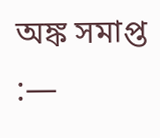অঙ্ক সমাপ্ত :—